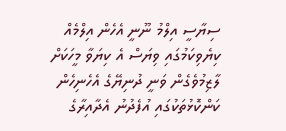ސިޔާސީ އިލްމު ނޫނީ އެހެން އިލްމެއް ކިޔެވިކަމުގައި ވިޔަސް އެ ކިޔަވާ މީހަކަށް ލާޒިމުވެގެން ވަނީ ދުނިޔޭގެ އެހެނިހެން ކަންކޮޅުތަކުގައި އުފެދުނު އެދާއިރާގެ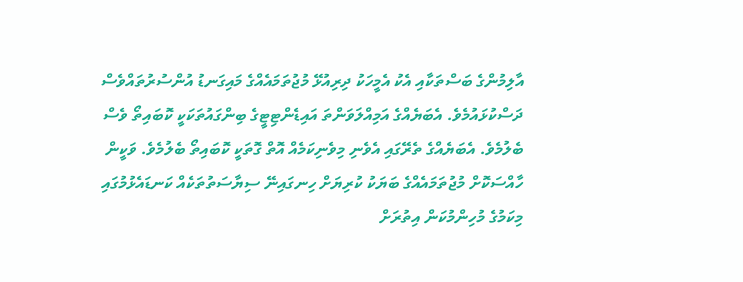އާލިމުންގެ ބަސްތަކާއި އެކު އެމީހަކު ދިރިއުޅޭ މުޖުތަމައެއްގެ މައިގަނޑު އުންސުރުތައްވެސް ދަސްކުޅައުމެވެ. އެބަޔެއްގެ އަމިއްލަވަންތަ އައިޑެންޓިޓީގެ ބިންގައުތަކަކީ ކޮބައިތޯ ވެސް ބެލުމެވެ. އެބަޔެއްގެ ތެރޭގައި އެވެނި މިވެނިކަމެއް އޮތް ގޮތަކީ ކޮބައިތޯ ބެލުމެވެ. ވަކީން ހާއްސަކޮށް މުޖުތަމައެއްގެ ބަޔަކު ކުރިޔަށް ހިނގައިނޭ ސިޔާސަތުތަކެއް ކަނޑައެޅުމުގައި މިކަމުގެ މުހިންމުކަން އިތުރަށް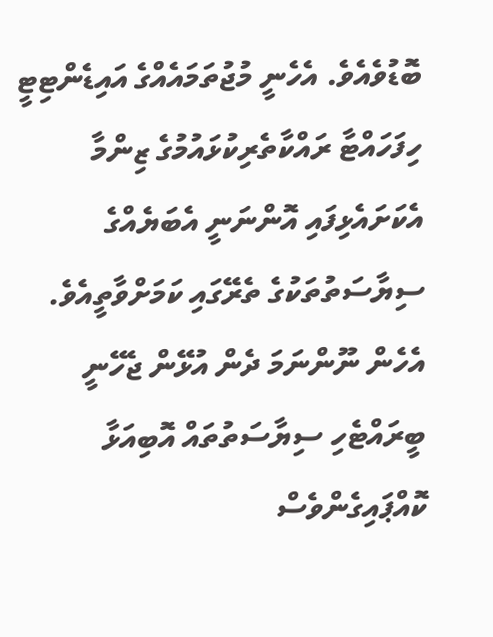ބޮޑުވެއެވެ. އެހެނީ މުޖުތަމައެއްގެ އައިޑެންޓިޓީ ހިފަހައްޓާ ރައްކާތެރިކުޅައުމުގެ ޒިންމާ އެކަށައެޅިފައި އޮންނަނީ އެބަޔެއްގެ ސިޔާސަތުތަކުގެ ތެރޭގައި ކަމަށްވާތީއެވެ. އެހެން ނޫންނަމަ ދެން އުޅޭން ޖެހޭނީ ބީރައްޓެހި ސިޔާސަތުތައް އޮބިއަޅާ ކޮއްޕައިގެންވެސް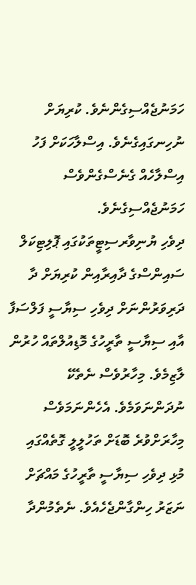ހަމަނުޖެއްސިގެންނެވެ. ކުރިޔަށް ނުހިނގައިގެނެވެ. އިސްލާހަކަށް ފަހު އިސްލާހެއް ގެނެސްގެންވެސް ހަމަނުޖެއްސިގެނެވެ.
ދިވެހި ޔުނިވާރސިޓީތަކުގައި ޕޮލިޓިކަލް ސައިންސްގެ ދާއިރާއިން ކުރިޔަށް ދާ ދަރިވަރުންނަށް ދިވެހި ސިޔާސީ ފަލްސަފާ އާއި ސިޔާސީ ތާރީހުގެ މޮޑިއުލްތައް ހުރުން ލާޒިމެވެ. މިހާރުވެސް ނެތެކޭ ނުދަންނަވަމެވެ. އެހެންނަމަވެސް މިހާރަށްވުރެ ބޮޑަށް ތަހުލީލީ ގޮތެއްގައި މުޅި ދިވެހި ސިޔާސީ ތާރީހުގެ މައްޗަށް ނަޒަރު ހިންގާންޖެހެއެވެ. ނެތެމުންދާ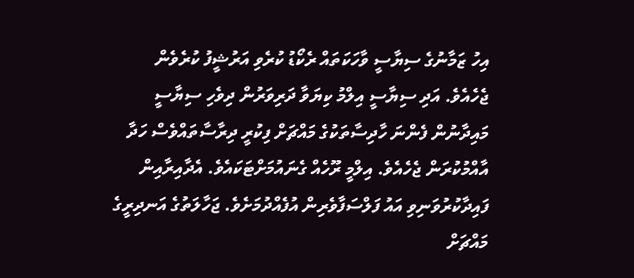އިހު ޒަމާނުގެ ސިޔާސީ ވާހަކަތައް ރެކޯޑު ކުރެވި އަރުޝީފު ކުރެވެން ޖެހެއެވެ. އަދި ސިޔާސީ އިލްމު ކިޔަވާ ދަރިވަރުން ދިވެހި ސިޔާސީ މައިދާނުން ފެންނަ ހާދިސާތަކުގެ މައްޗަށް ފިކުރީ ދިރާސާތައްވެސް ހަދާ އާއްމުކުރަން ޖެހެއެވެ. އިލްމީ ރޫހެއް ގެނައުމަށްޓަކައެވެ. އެދާއިރާއިން ފައިދާކުރުވަނިވި އައު ފަލްސަފާވެރިން އުފެއްދުމަށެވެ. ޖަހާލަތުގެ އަނދިރީގެ މައްޗަށް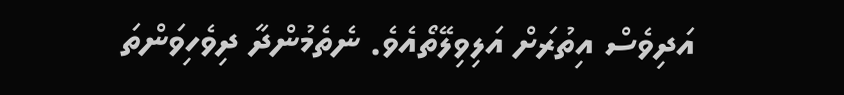އަދިވެސް އިތުރަށް އަލިވިލޭތޯއެވެ. ނެތެމުންދާ ދިވެހިވަންތަ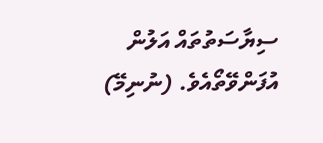ސިޔާސަތުތައް އަލުން އުފަންވޭތޯއެވެ. (ނުނިމޭ)